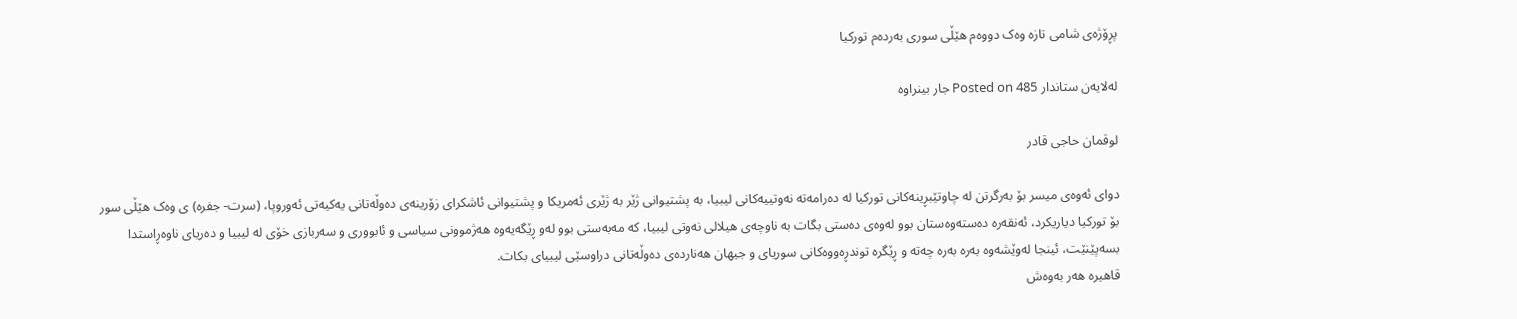پڕۆژەی شامی تازە وەک دووەم ھێڵی سوری بەردەم تورکیا

لەلایەن ستاندار Posted on 485 جار بینراوە

لوقمان حاجی قادر

دوای ئەوەی میسر بۆ بەرگرتن لە چاوتێبڕینەکانی تورکیا لە دەرامەتە نەوتییەکانی لیبیا، بە پشتیوانی ژێر بە ژێری ئەمریکا و پشتیوانی ئاشکرای زۆرینەی دەوڵەتانی یەکیەتی ئەوروپا، (سرت- جفرە) ی وەک ھێڵی سور بۆ تورکیا دیاریکرد، ئەنقەرە دەستەوەستان بوو لەوەی دەستی بگات بە ناوچەی ھیلالی نەوتی لیبیا، کە مەبەستی بوو لەو ڕێگەیەوە ھەژموونی سیاسی و ئابووری و سەربازی خۆی لە لیبیا و دەریای ناوەڕاستدا بسەپێنێت، ئینجا لەوێشەوە بەرە بەرە چەتە و ڕێگرە توندڕەووەکانی سوریای و جیھان ھەناردەی دەوڵەتانی دراوسێی لیبیای بکات.
قاھیرە ھەر بەوەش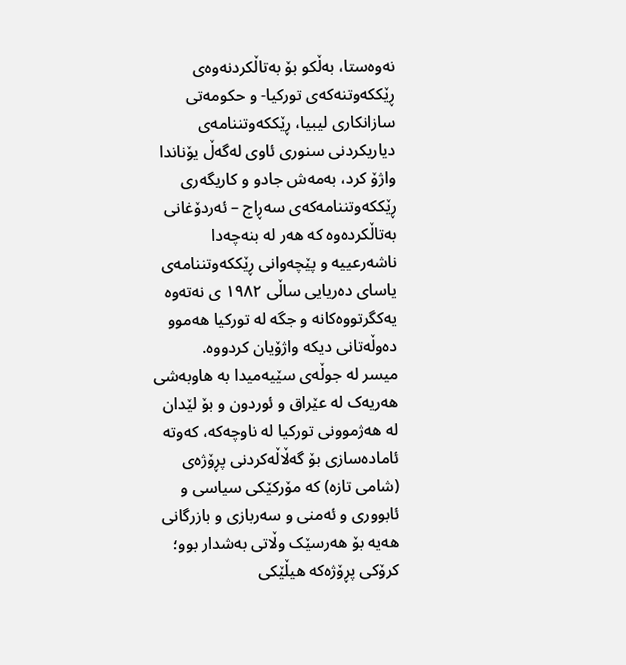نەوەستا، بەڵکو بۆ بەتاڵکردنەوەی ڕێککەوتنەکەی تورکیا- و حکومەتی سازانکاری لیبیا، ڕێککەوتننامەی دیاریکردنی سنوری ئاوی لەگەڵ یۆناندا واژۆ کرد، بەمەش جادو و کاریگەری ڕێککەوتننامەکەی سەڕاج – ئەردۆغانی بەتاڵکردەوە کە ھەر لە بنەچەدا ناشەرعییە و پێچەوانی ڕێککەوتننامەی یاسای دەریایی ساڵی ١٩٨٢ ی نەتەوە یەکگرتووەکانە و جگە لە تورکیا ھەموو دەوڵەتانی دیکە واژۆیان کردووە.
میسر لە جوڵەی سێیەمیدا بە ھاوبەشی ھەریەک لە عێراق و ئوردون و بۆ لێدان لە ھەژموونی تورکیا لە ناوچەکە، کەوتە ئامادەسازی بۆ گەڵاڵەکردنی پڕۆژەی (شامی تازە) کە مۆرکێکی سیاسی و ئابووری و ئەمنی و سەربازی و بازرگانی ھەیە بۆ ھەرسێک وڵاتی بەشدار بوو؛ کرۆکی پڕۆژەکە ھیڵێکی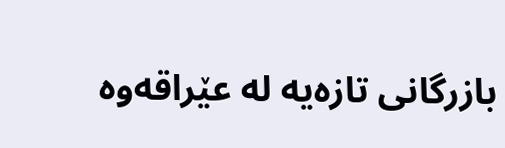بازرگانی تازەیە لە عێراقەوە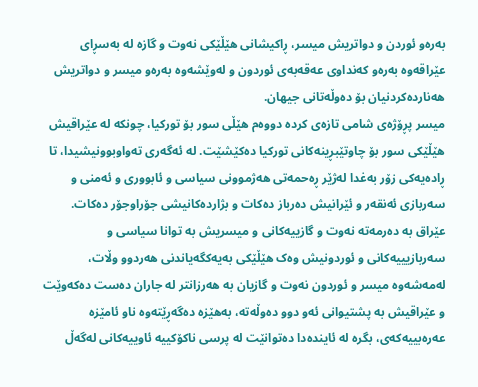بەرەو ئوردن و دواتریش میسر، ڕاکیشانی ھێڵێکی نەوت و گازە لە بەسڕای عێراقەوە بەرەو کەنداوی عەقەبەی ئوردون و لەوێشەوە بەرەو میسر و دواتریش ھەناردەکردنیان بۆ دەوڵەتانی جیھان.
میسر پڕۆژەی شامی تازەی کردە دووەم ھێڵی سور بۆ تورکیا، چونکە لە عێراقیش ھێڵێکی سور بۆ چاوتێبڕینەکانی تورکیا دەکێشێت. لە ئەگەری تەواوبوونیشیدا، تا ڕادەیەکی زۆر بەغدا لەژێر ڕەحمەتی ھەژموونی سیاسی و ئابووری و ئەمنی و سەربازی ئەنقەر و ئێرانیش دەرباز دەکات و بژاردەکانیشی جۆراوجۆر دەکات.
عێراق بە دەرمەتە نەوت و گازییەکانی و میسریش بە توانا سیاسی و سەربازیییەکانی و ئوردونیش وەک ھێڵێکی بەیەکگەیاندنی ھەردوو وڵات، لەمەشەوە میسر و ئوردون نەوت و گازیان بە ھەرزانتر لە جاران دەست دەکەوێت و عێراقیش بە پشتیوانی ئەو دوو دەوڵەتە، بەھێزە دەگەڕێتەوە ناو ئامێزە عەرەبییەکەی، بگرە لە ئایندەدا دەتوانێت لە پرسی ناکۆکییە ئاوییەکانی لەگەڵ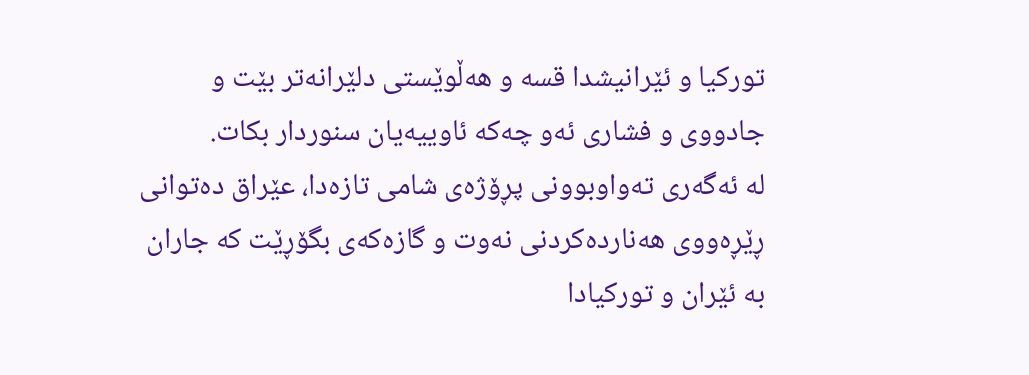تورکیا و ئێرانیشدا قسە و ھەڵوێستی دلێرانەتر بێت و جادووی و فشاری ئەو چەکە ئاوییەیان سنوردار بکات.
لە ئەگەری تەواوبوونی پڕۆژەی شامی تازەدا، عێراق دەتوانی ڕێڕەووی ھەناردەکردنی نەوت و گازەکەی بگۆڕێت کە جاران بە ئێران و تورکیادا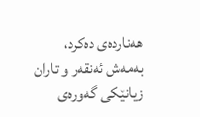ھەناردەی دەکرد، بەمەش ئەنقەر و تاران زیانێکی گەورەی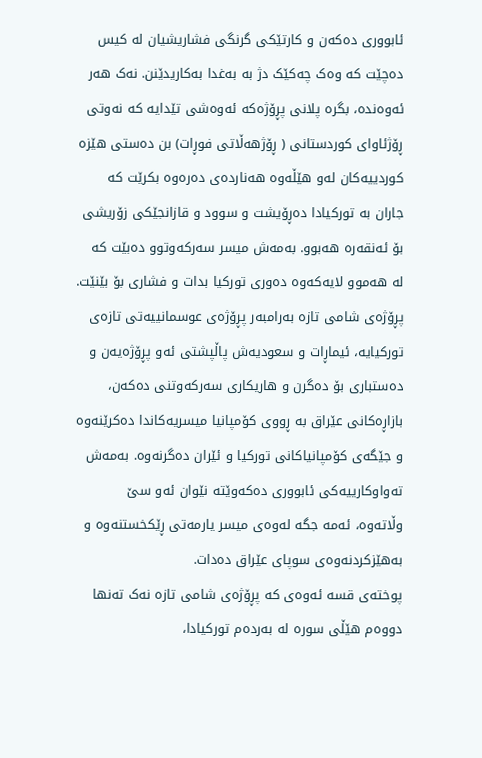ئابووری دەکەن و کارتێکی گرنگی فشاریشیان لە کیس دەچێت کە وەک چەکێک دژ بە بەغدا بەکاریدێنن. نەک ھەر ئەوەندە، بگرە پلانی پڕۆژەکە ئەوەشی تێدایە کە نەوتی ڕۆژئاوای کوردستانی ( ڕۆژھەڵاتی فوڕات) بن دەستی ھێزە کوردییەکان لەو ھێڵەوە ھەناردەی دەرەوە بکرێت کە جاران بە تورکیادا دەڕۆیشت و سوود و قازانجێکی زۆریشی بۆ ئەنقەرە ھەبوو. بەمەش میسر سەرکەوتوو دەبێت کە لە ھەموو لایەکەوە دەوری تورکیا بدات و فشاری بۆ بێنێت.
پڕۆژەی شامی تازە بەرامبەر پڕۆژەی عوسمانییەتی تازەی تورکیایە، ئیماڕات و سعودیەش پاڵپشتی ئەو پڕۆژەیەن و دەستباری بۆ دەگرن و ھاریکاری سەرکەوتنی دەکەن، بازاڕەکانی عێراق بە ڕووی کۆمپانیا میسریەکاندا دەکرێنەوە و جێگەی کۆمپانیاکانی تورکیا و ئێران دەگرنەوە. بەمەش تەواوکارییەکی ئابووری دەکەوێتە نێوان ئەو سێ وڵاتەوە، ئەمە جگە لەوەی میسر یارمەتی ڕێکخستنەوە و بەھێزکردنەوەی سوپای عێراق دەدات.
پوختەی قسە ئەوەی کە پڕۆژەی شامی تازە نەک تەنھا دووەم ھێڵی سورە لە بەردەم تورکیادا،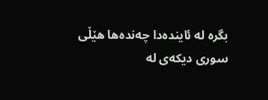بگرە لە ئایندەدا چەندەھا ھێڵی سوری دیکەی لە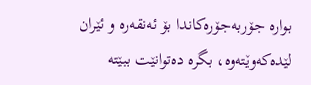بوارە جۆربەجۆرەکاندا بۆ ئەنقەرە و ئێران لێدەکەوێتەوە، بگرە دەتوانێت ببێتە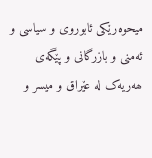میحوەرێکی ئابوروی و سیاسی و ئەمنی و بازرگانی و پێگەی ھەریەک لە عێراق و میسر و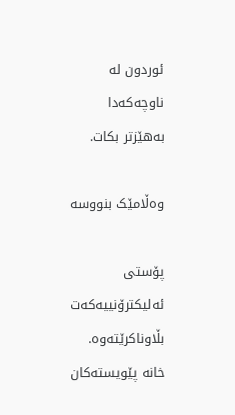ئوردون لە ناوچەکەدا بەھێزتر بکات.

وەڵامێک بنووسە

پۆستی ئەلیکترۆنییەکەت بڵاوناکرێتەوە. خانە پێویستەکان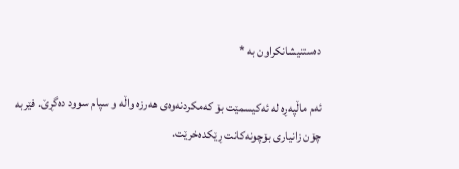دەستنیشانکراون بە *

ئەم ماڵپەڕە لە ئەکیسمێت بۆ کەمکردنەوەی هەرزە واڵە و سپام سوود دەگڕێ. فێربە چۆن زانیاری بۆچونەکانت ڕێکدەخرێت.